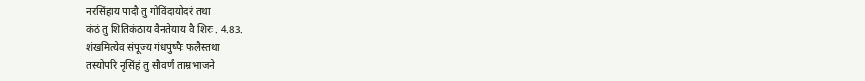नरसिंहाय पादौ तु गोविंदायोदरं तथा
कंठं तु शितिकंठाय वैनतेयाय वै शिरः . 4.83.
शंखमित्येव संपूज्य गंधपुष्पैः फलैस्तथा
तस्योपरि नृसिंहं तु सौवर्णं ताम्रभाजने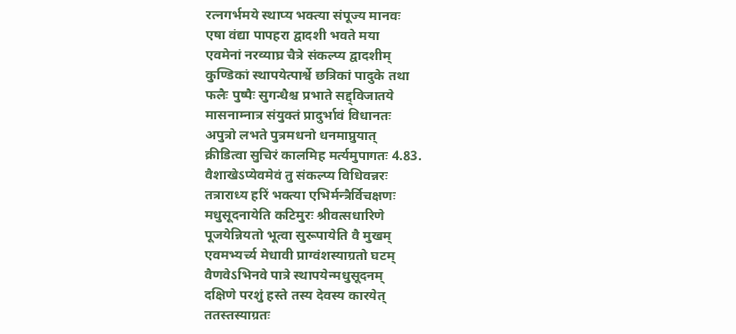रत्नगर्भमये स्थाप्य भक्त्या संपूज्य मानवः
एषा वंद्या पापहरा द्वादशी भवते मया
एवमेनां नरव्याघ्र चैत्रे संकल्प्य द्वादशीम्
कुण्डिकां स्थापयेत्पार्श्वे छत्रिकां पादुके तथा
फलैः पुष्पैः सुगन्धैश्च प्रभाते सद्द्विजातये
मासनाम्नात्र संयुक्तं प्रादुर्भावं विधानतः
अपुत्रो लभते पुत्रमधनो धनमाप्नुयात्
क्रीडित्वा सुचिरं कालमिह मर्त्यमुपागतः 4.83.
वैशाखेऽप्येवमेवं तु संकल्प्य विधिवन्नरः
तत्राराध्य हरिं भक्त्या एभिर्मन्त्रैर्विचक्षणः
मधुसूदनायेति कटिमुरः श्रीवत्सधारिणे
पूजयेन्नियतो भूत्वा सुरूपायेति वै मुखम्
एवमभ्यर्च्य मेधावी प्राग्वंशस्याग्रतो घटम्
वैणवेऽभिनवे पात्रे स्थापयेन्मधुसूदनम्
दक्षिणे परशुं हस्ते तस्य देवस्य कारयेत्
ततस्तस्याग्रतः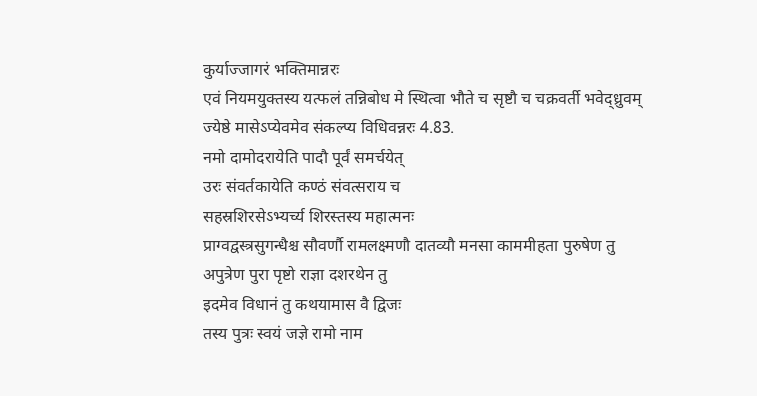कुर्याज्जागरं भक्तिमान्नरः
एवं नियमयुक्तस्य यत्फलं तन्निबोध मे स्थित्वा भौते च सृष्टौ च चक्रवर्ती भवेद्ध्रुवम्
ज्येष्ठे मासेऽप्येवमेव संकल्प्य विधिवन्नरः 4.83.
नमो दामोदरायेति पादौ पूर्वं समर्चयेत्
उरः संवर्तकायेति कण्ठं संवत्सराय च
सहस्रशिरसेऽभ्यर्च्य शिरस्तस्य महात्मनः
प्राग्वद्वस्त्रसुगन्धैश्च सौवर्णौ रामलक्ष्मणौ दातव्यौ मनसा काममीहता पुरुषेण तु
अपुत्रेण पुरा पृष्टो राज्ञा दशरथेन तु
इदमेव विधानं तु कथयामास वै द्विजः
तस्य पुत्रः स्वयं जज्ञे रामो नाम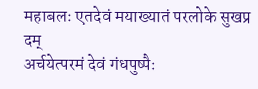महाबलः एतदेवं मयाख्यातं परलोके सुखप्र दम्
अर्चयेत्परमं देवं गंधपुष्पैः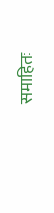समाहितः